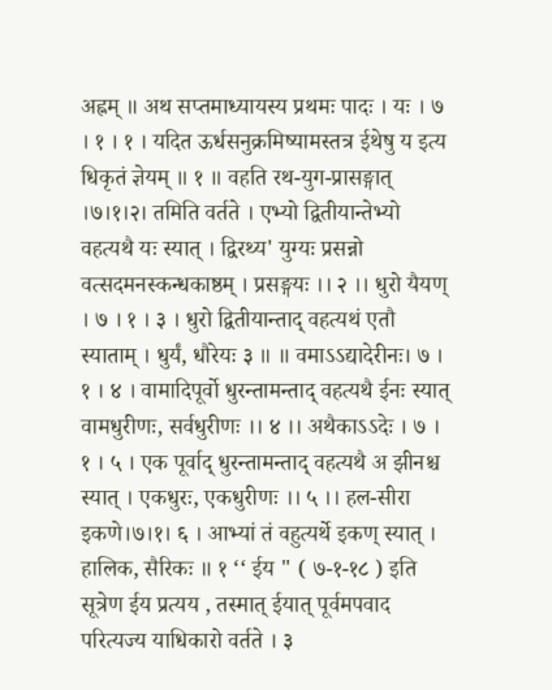अह्नम् ॥ अथ सप्तमाध्यायस्य प्रथमः पादः । यः । ७ । १ । १ । यदित ऊर्धसनुक्रमिष्यामस्तत्र ईथेषु य इत्य धिकृतं ज्ञेयम् ॥ १ ॥ वहति रथ-युग-प्रासङ्गात् ।७।१।२। तमिति वर्तते । एभ्यो द्वितीयान्तेभ्यो वहत्यथै यः स्यात् । द्विरथ्य' युग्यः प्रसन्नो वत्सदमनस्कन्धकाष्ठम् । प्रसङ्गयः ।। २ ।। धुरो यैयण् । ७ । १ । ३ । धुरो द्वितीयान्ताद् वहत्यथं एतौ स्याताम् । धुर्यं, धौरेयः ३ ॥ ॥ वमाऽऽद्यादेरीनः। ७ । १ । ४ । वामादिपूर्वो धुरन्तामन्ताद् वहत्यथै ईनः स्यात् वामधुरीणः, सर्वधुरीणः ।। ४ ।। अथैकाऽऽदेः । ७ । १ । ५ । एक पूर्वाद् धुरन्तामन्ताद् वहत्यथै अ झीनश्च स्यात् । एकधुरः, एकधुरीणः ।। ५ ।। हल-सीरा इकणे।७।१। ६ । आभ्यां तं वहुत्यर्थे इकण् स्यात् । हालिक, सैरिकः ॥ १ ‘‘ ईय " ( ७-१-१८ ) इति सूत्रेण ईय प्रत्यय , तस्मात् ईयात् पूर्वमपवाद परित्यज्य याधिकारो वर्तते । ३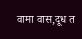वामा वास,दूध त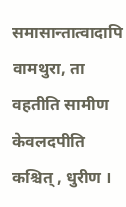समासान्तात्वादापि वामथुरा, ता वहतीति सामीण केवलदपीति कश्चित् , धुरीण ।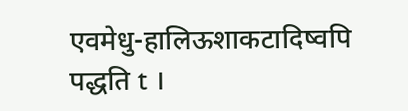एवमेधु-हालिऊशाकटादिष्वपि पद्धति t ।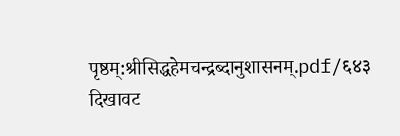पृष्ठम्:श्रीसिद्धहेमचन्द्रब्दानुशासनम्.pdf/६४३
दिखावट